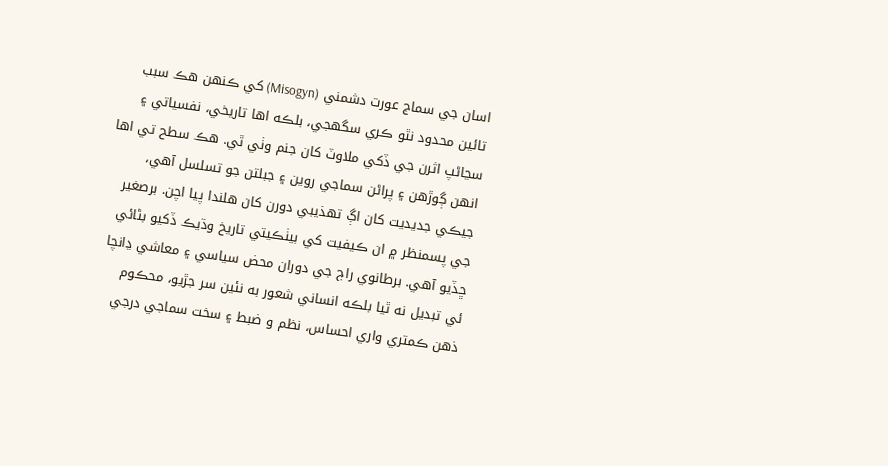اسان جي سماج عورت دشمني (Misogyn) کي ڪنهن هڪ سبب تائين محدود نٿو ڪري سگهجي، بلڪه اها تاريخي، نفسياتي ۽ سڃاڻپ اثرن جي ڏکي ملاوٽ کان جنم وٺي ٿي. هڪ سطح تي اها انهن ڳوڙهن ۽ پراڻن سماجي روين ۽ جبلتن جو تسلسل آهي، جيڪي جديديت کان اڳ تهذيبي دورن کان هلندا پيا اچن. برصغير جي پسمنظر ۾ ان ڪيفيت کي بيٺڪيتي تاريخ وڌيڪ ڏکيو بڻائي ڇڏيو آهي. برطانوي راڄ جي دوران محض سياسي ۽ معاشي ڍانچا ئي تبديل نه ٿيا بلڪه انساني شعور به نئين سر جڙيو، محڪوم ذهن ڪمتري واري احساس، نظم و ضبط ۽ سخت سماجي درجي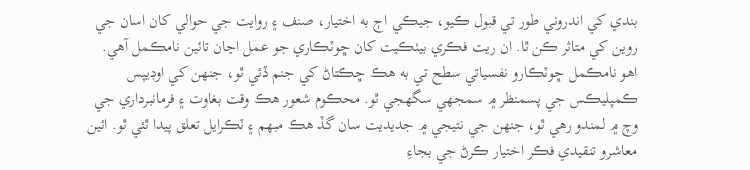بندي کي اندروني طور تي قبول ڪيو، جيڪي اڄ به اختيار، صنف ۽ روايت جي حوالي کان اسان جي روين کي متاثر ڪن ٿا. ان ريت فڪري بيٺڪيت کان ڇوٽڪاري جو عمل اڃان تائين نامڪمل آهي. اهو نامڪمل ڇوٽڪارو نفسياتي سطح تي به هڪ ڇڪتاڻ کي جنم ڏئي ٿو، جنهن کي اوڊيپس ڪمپليڪس جي پسمنظر ۾ سمجهي سگهجي ٿو. محڪوم شعور هڪ وقت بغاوت ۽ فرمانبرداري جي وچ ۾ لمندو رهي ٿو، جنهن جي نتيجي ۾ جديديت سان گڏ هڪ مبهم ۽ ٽڪرايل تعلق پيدا ٿئي ٿو. ائين معاشرو تنقيدي فڪر اختيار ڪرڻ جي بجاءِ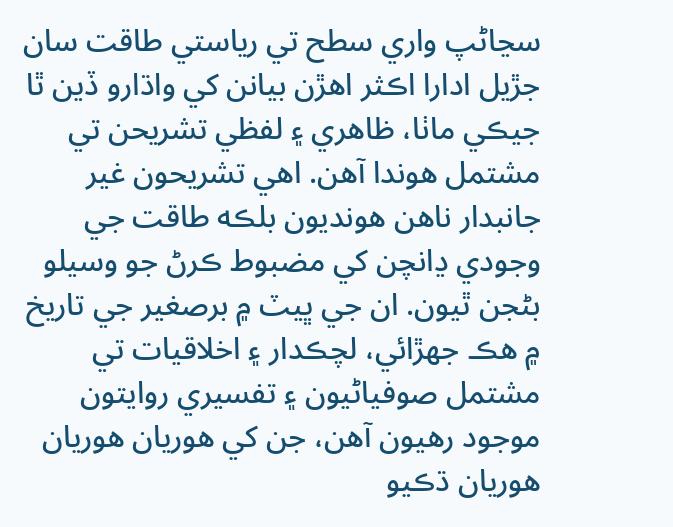سڃاڻپ واري سطح تي رياستي طاقت سان جڙيل ادارا اڪثر اهڙن بيانن کي واڌارو ڏين ٿا جيڪي ماٺا، ظاهري ۽ لفظي تشريحن تي مشتمل هوندا آهن. اهي تشريحون غير جانبدار ناهن هونديون بلڪه طاقت جي وجودي ڍانچن کي مضبوط ڪرڻ جو وسيلو بڻجن ٿيون. ان جي ڀيٽ ۾ برصغير جي تاريخ ۾ هڪ جهڙائي، لچڪدار ۽ اخلاقيات تي مشتمل صوفياڻيون ۽ تفسيري روايتون موجود رهيون آهن، جن کي هوريان هوريان هوريان ڌڪيو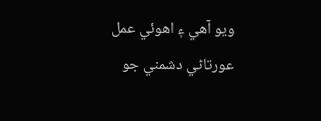ويو آهي ۽ اهوئي عمل عورتاڻي دشمني جو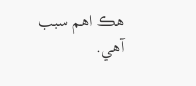هڪ اهم سبب آهي.